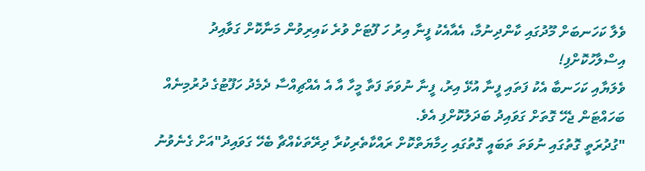ވެލާ ކަހަނބަށް މޫދުގައި ކާންދިނުމާ، އެއާއެކު ފީނާ އިރު ހަ ފޫޓަށް ވުރެ ކައިރިވުން މަނާކޮށް ގަވާއިދު އިސްލާހުކޮށްފި!
ވެލަޔާއި ކަހަނބާ އެކު ފަތައި ފީނާ އުޅޭ އިރު، ފީނާ ނުވަތަ ފަތާ މީހާ އާ އެ އެއްޗިއްސާ ދެމެދު ހަފޫޓުގެ ދުރުމިނެއް ބަހައްޓަން ޖެހޭ ގޮތަށް ގަވައިދު ބަދަލުކޮށްފި އެވެ.
"ގުދުރަތީ ގޮތުގައި ނުވަތަ ތަބައީ ގޮތުގައި ހިމާޔަތްކޮށް ރައްކާތެރިކުރާ ދިރޭތަކެއްޗާ ބެހޭ ގަވައިދު"އަށް ގެނެވުނު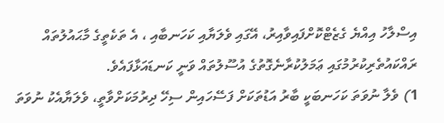އިސްލާހު އިއްޔެ ގެޒެޓްކޮށްފައިވާއިރު، އޭގައި ވެލަޔާއި ކަހަނބާއި ، އެ ތަކެތީގެ މާޙައުލުތައް ރައްކައުތެރިކުރުމުގައި ޢަމަލުކުރާނެގޮތުގެ އުސޫލުތައް ވަނީ ކަނޑައަޅާފައެވެ.
1) ވެލާ ނުވަތަ ކަހަނބަކީ ބާރު އަޑުތަކަށް ފަސޭހައިން ސިހޭ ދިރުމަކަށްވާތީ، ވެލަޔާއެކު ނުވަތަ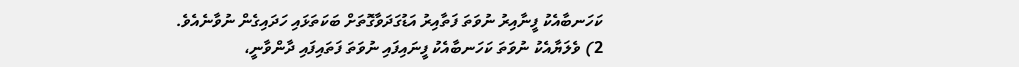ކަހަނބާއެކު ފީނާއިރު ނުވަތަ ފަތާއިރު އަޑުގަދަވާގޮތަށް ބަކަތަޅައި ހަދައިގެން ނުވާނެއެވެ.
2) ވެލަޔާއެކު ނުވަތަ ކަހަނބާއެކު ފީނައިފައި ނުވަތަ ފަތައިފައި ދާންވާނީ،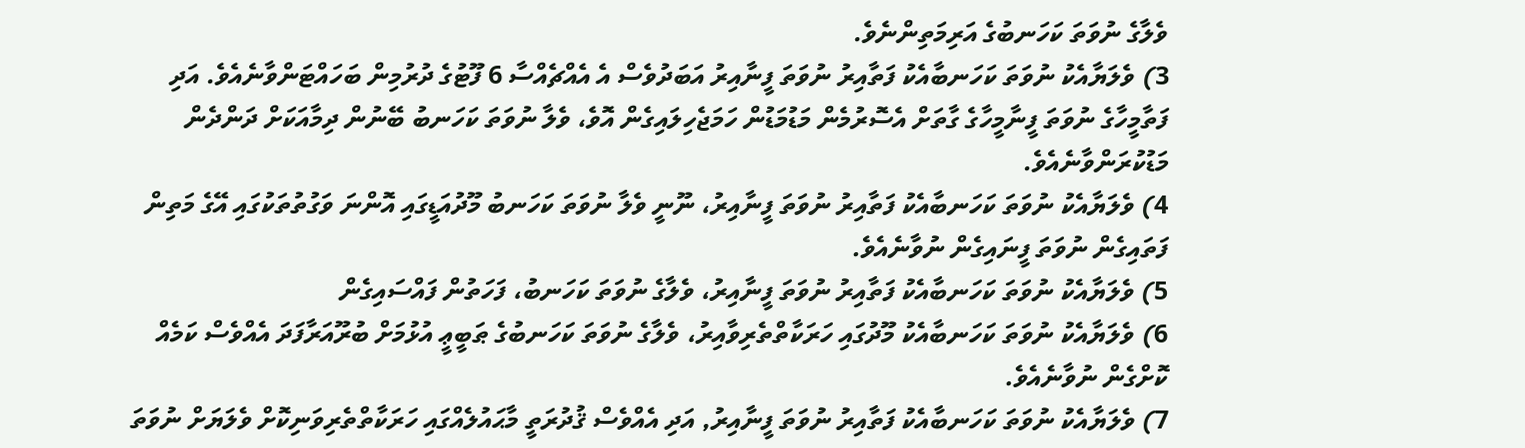ވެލާގެ ނުވަތަ ކަހަނބުގެ އަރިމަތިންނެވެ.
3) ވެލަޔާއެކު ނުވަތަ ކަހަނބާއެކު ފަތާއިރު ނުވަތަ ފީނާއިރު އަބަދުވެސް އެ އެއްޗެއްސާ 6 ފޫޓުގެ ދުރުމިން ބަހައްޓަންވާނެއެވެ. އަދި ފަތާމީހާގެ ނުވަތަ ފީނާމީހާގެ ގާތަށް އެސޮރުމެން މަޑުމަޑުން ހަމަޖެހިލައިގެން އޮވެ، ވެލާ ނުވަތަ ކަހަނބު ބޭނުން ދިމާއަކަށް ދަންދެން މަޑުކުރަންވާނެއެވެ.
4) ވެލަޔާއެކު ނުވަތަ ކަހަނބާއެކު ފަތާއިރު ނުވަތަ ފީނާއިރު، ނޫނީ ވެލާ ނުވަތަ ކަހަނބު މޫދުއަޑީގައި އޮންނަ ވަގުތުތަކުގައި އޭގެ މަތިން ފަތައިގެން ނުވަތަ ފީނައިގެން ނުވާނެއެވެ.
5) ވެލަޔާއެކު ނުވަތަ ކަހަނބާއެކު ފަތާއިރު ނުވަތަ ފީނާއިރު، ވެލާގެ ނުވަތަ ކަހަނބު، ފަހަތުން ފައްސައިގެން
6) ވެލަޔާއެކު ނުވަތަ ކަހަނބާއެކު މޫދުގައި ހަރަކާތްތެރިވާއިރު، ވެލާގެ ނުވަތަ ކަހަނބުގެ ޠަބީޢީ އުޅުމަށް ބުރޫއަރާފަދަ އެއްވެސް ކަމެއް ކޮށްގެން ނުވާނެއެވެ.
7) ވެލަޔާއެކު ނުވަތަ ކަހަނބާއެކު ފަތާއިރު ނުވަތަ ފީނާއިރު, އަދި އެއްވެސް ޤުދުރަތީ މާޙައުލެއްގައި ހަރަކާތްތެރިވަނިކޮށް ވެލަޔަށް ނުވަތަ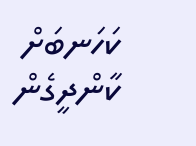ކަހަނބަށް ކާންދީގެން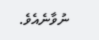ނުވާނެއެވެ.